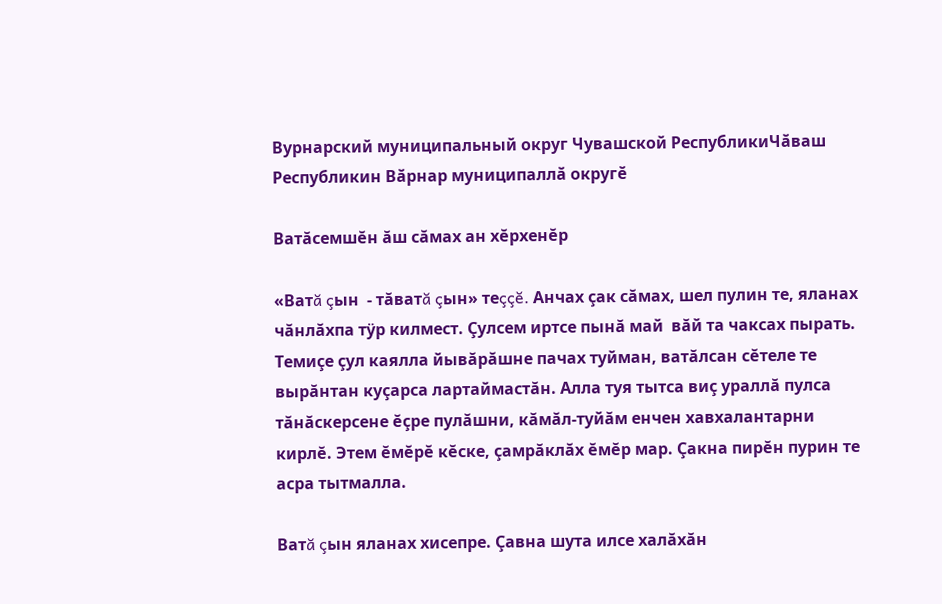Вурнарский муниципальный округ Чувашской РеспубликиЧӑваш Республикин Вӑрнар муниципаллӑ округӗ

Ватăсемшĕн ăш сăмах ан хĕрхенĕр

«Ватă çын  - тăватă çын» теççĕ. Анчах çак сăмах, шел пулин те, яланах чăнлăхпа тÿр килмест. Çулсем иртсе пынă май  вăй та чаксах пырать. Темиçе çул каялла йывăрăшне пачах туйман, ватăлсан сĕтеле те вырăнтан куçарса лартаймастăн. Алла туя тытса виç ураллă пулса тăнăскерсене ĕçре пулăшни, кăмăл-туйăм енчен хавхалантарни кирлĕ. Этем ĕмĕрĕ кĕске, çамрăклăх ĕмĕр мар. Çакна пирĕн пурин те асра тытмалла.

Ватă çын яланах хисепре. Çавна шута илсе халăхăн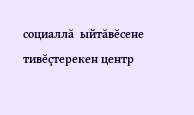социаллă  ыйтăвĕсене тивĕçтерекен центр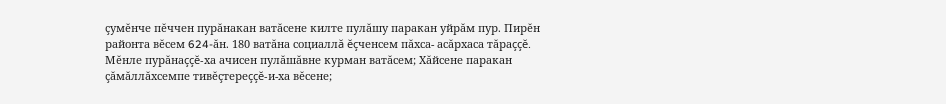çумĕнче пĕччен пурăнакан ватăсене килте пулăшу паракан уйрăм пур. Пирĕн районта вĕсем 624-ăн. 180 ватăна социаллă ĕçченсем пăхса- асăрхаса тăраççĕ. Мĕнле пурăнаççĕ-ха ачисен пулăшăвне курман ватăсем; Хăйсене паракан çăмăллăхсемпе тивĕçтереççĕ-и-ха вĕсене;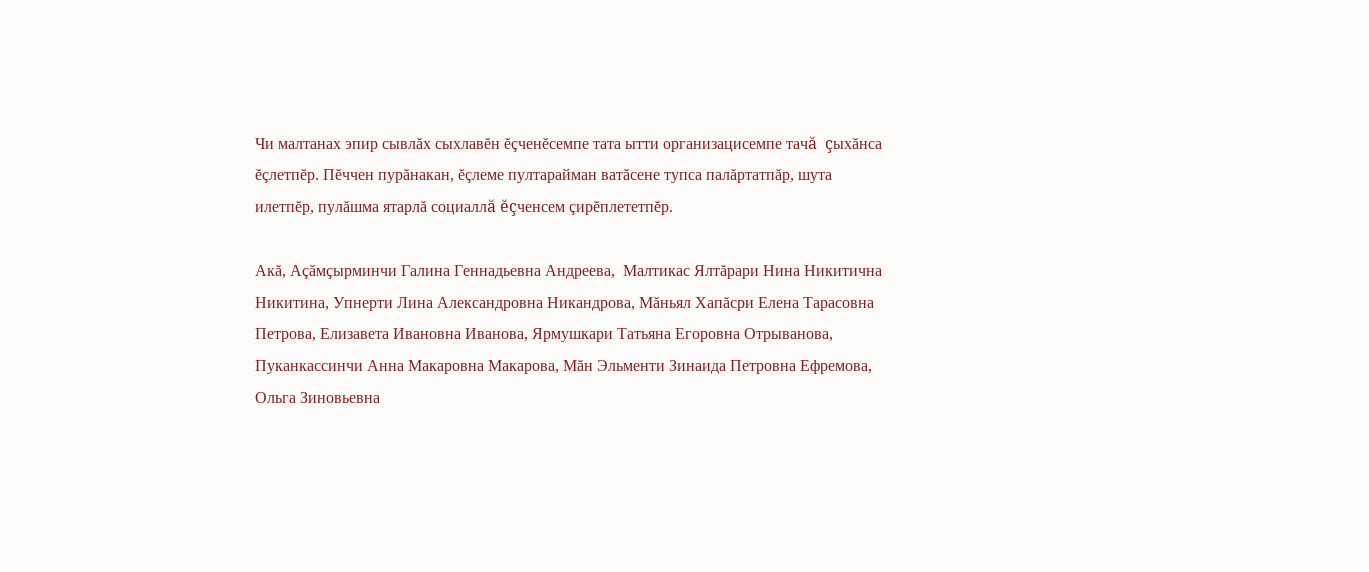Чи малтанах эпир сывлăх сыхлавĕн ĕçченĕсемпе тата ытти организацисемпе тачă  çыхăнса ĕçлетпĕр. Пĕччен пурăнакан, ĕçлеме пултарайман ватăсене тупса палăртатпăр, шута илетпĕр, пулăшма ятарлă социаллă ĕçченсем çирĕплететпĕр.

Акă, Аçăмçырминчи Галина Геннадьевна Андреева,  Малтикас Ялтăрари Нина Никитична Никитина, Упнерти Лина Александровна Никандрова, Мăньял Хапăсри Елена Тарасовна Петрова, Елизавета Ивановна Иванова, Ярмушкари Татьяна Егоровна Отрыванова, Пуканкассинчи Анна Макаровна Макарова, Мăн Эльменти Зинаида Петровна Ефремова, Ольга Зиновьевна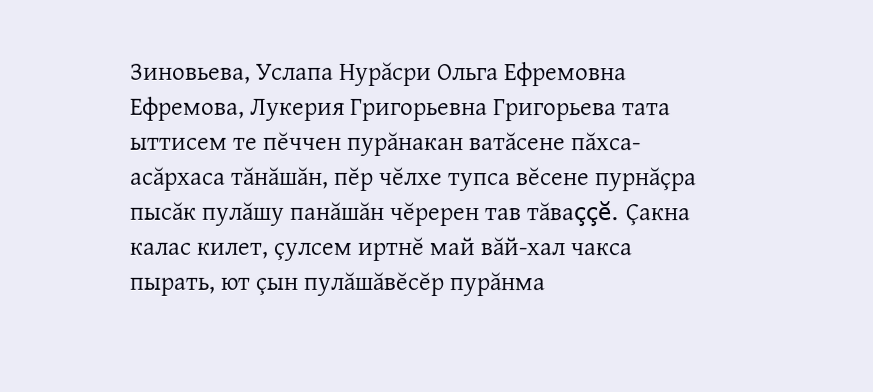Зиновьева, Услапа Нурăсри Ольга Ефремовна Ефремова, Лукерия Григорьевна Григорьева тата ыттисем те пĕччен пурăнакан ватăсене пăхса-асăрхаса тăнăшăн, пĕр чĕлхе тупса вĕсене пурнăçра пысăк пулăшу панăшăн чĕререн тав тăваççĕ. Çакна калас килет, çулсем иртнĕ май вăй-хал чакса пырать, ют çын пулăшăвĕсĕр пурăнма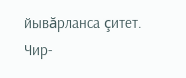йывăрланса çитет. Чир-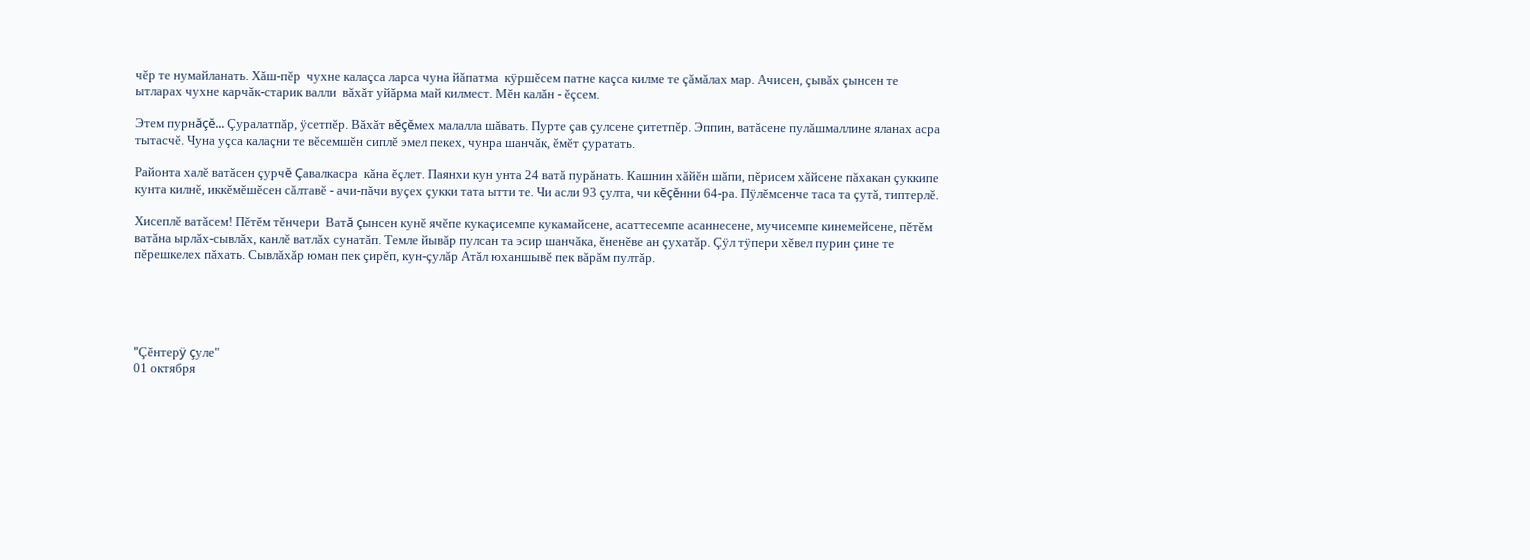чĕр те нумайланать. Хăш-пĕр  чухне калаçса ларса чуна йăпатма  кÿршĕсем патне каçса килме те çăмăлах мар. Ачисен, çывăх çынсен те ытларах чухне карчăк-старик валли  вăхăт уйăрма май килмест. Мĕн калăн - ĕçсем.

Этем пурнăçĕ... Çуралатпăр, ÿсетпĕр. Вăхăт вĕçĕмех малалла шăвать. Пурте çав çулсене çитетпĕр. Эппин, ватăсене пулăшмаллине яланах асра тытасчĕ. Чуна уçса калаçни те вĕсемшĕн сиплĕ эмел пекех, чунра шанчăк, ĕмĕт çуратать.

Районта халĕ ватăсен çурчĕ Çавалкасра  кăна ĕçлет. Паянхи кун унта 24 ватă пурăнать. Кашнин хăйĕн шăпи, пĕрисем хăйсене пăхакан çуккипе кунта килнĕ, иккĕмĕшĕсен сăлтавĕ - ачи-пăчи вуçех çукки тата ытти те. Чи асли 93 çулта, чи кĕçĕнни 64-ра. Пÿлĕмсенче таса та çутă, типтерлĕ.

Хисеплĕ ватăсем! Пĕтĕм тĕнчери  Ватă çынсен кунĕ ячĕпе кукаçисемпе кукамайсене, асаттесемпе асаннесене, мучисемпе кинемейсене, пĕтĕм ватăна ырлăх-сывлăх, канлĕ ватлăх сунатăп. Темле йывăр пулсан та эсир шанчăка, ĕненĕве ан çухатăр. Çÿл тÿпери хĕвел пурин çине те пĕрешкелех пăхать. Сывлăхăр юман пек çирĕп, кун-çулăр Атăл юханшывĕ пек вăрăм пултăр.





"Çĕнтерÿ çуле"
01 октября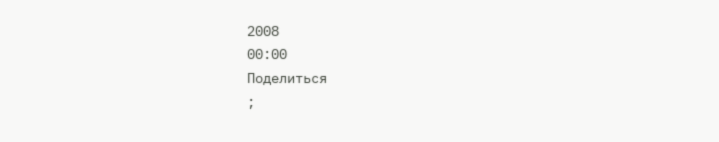2008
00:00
Поделиться
;